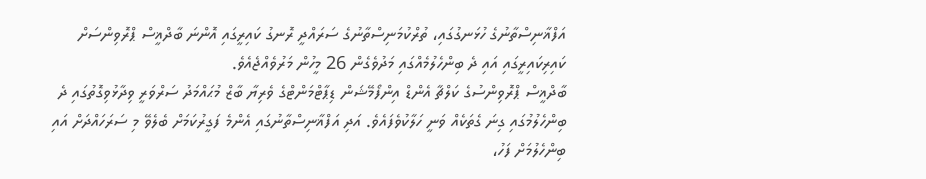އަފްޣާނިސްތާނުގެ ހުޅަނގުގައި، ތުރްކުމަނިސްތާނުގެ ސަރައްދީ ރޮނގު ކައިރީގައި އޮންނަ ބާދްޣީސް ޕްރޮވިންސަށް ކައިރިކައިރީގައި އައި ދެ ބިންހެލުމެއްގައި މަދުވެގެން 26 މީހުން މަރުވެއްޖެއެވެ.
ބާދްޣީސް ޕްރޮވިންސުގެ ކަލްޗާ އެންޑް އިންފޯމޭޝަން ޑިޕާޓްމަންޓްގެ ވެރިޔާ ބާޒް މުޙައްމަދު ސަރްވަރީ ވިދާޅުވިގޮތުގައި ދެ ބިންހެލުމުގައި ގިނަ ގެތަކެއް ވަނީ ހަލާކުވެފައެވެ. އަދި އަފްޣާނިސްތާނުގައި އެންމެ ފަގީރުކަމަށް ބެލެވޭ މި ސަރަހައްދަށް އައި ބިންހެލުމަށް ފަހު،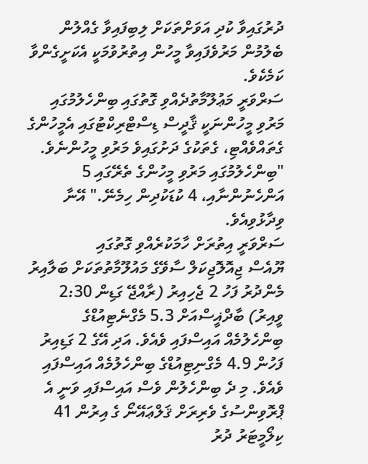ދުރުގައިވާ ކުދި އަވަށްތަކަށް ލިބިފައިވާ ގެއްލުން ބެލުމުން މަރުވެފައިވާ މީހުން އިތުރުވުމަކީ އެކަށީގެންވާ ކަމެކެވެ.
ސަރްވަރީ މަޢުލޫމާތުދެއްވި ގޮތުގައި ބިންހެލުމުގައި މަރުވި މީހުންނަކީ ޤާދީސް ޑިސްޓްރިކްޓުގައި އެމީހުންގެ ގެތައްވެއްޓި، ގެތަކުގެ ދަށުގައިވެ މަރުވި މީހުންނެވެ.
"ބިންހެލުމުގައި މަރުވި މީހުންގެ ތެރޭގައި 5 އަންހެނުންނާއި، 4 ކުޑަކުދިން ހިމެނޭ." އޭނާ ވިދާޅުވިއެވެ.
ސަރްވަރީ އިތުރަށް ހާމަކުރެއްވި ގޮތުގައި
ޔޫއެސް ޖިއޮލޮޖިކަލް ސާވޭގެ މައުލޫމާތުތަކަށް ބަލާއިރު މެންދުރު ފަހު 2 ޖެހިއިރު (ރާއްޖޭ ގަޑިން 2:30 ވީއިރު) ބާދްޣީސްއަށް 5.3 މެގްނެޓިއުޑްގެ ބިންހެލުމެއް އައިސްފައި ވެއެވެ. އަދި އޭގެ 2 ގަޑިއިރު ފަހުން 4.9 މެގްނިޓިއުޑްގެ ބިންހެލުމެއް އައިސްފައި ވެއެވެ. މި ދެ ބިންހެލުން ވެސް އައިސްފައި ވަނީ އެ ޕްރޮވިންސުގެ ވެރިރަށް ޤަލްޢައޭނޯ ގެ އިރުން 41 ކިލޯމީޓަރު ދުރު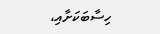ހިސާބަކަށާއި،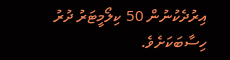އިރުދެކުނުން 50 ކިލޯމީޓަރު ދުރު ހިސާބަކަށެވެ.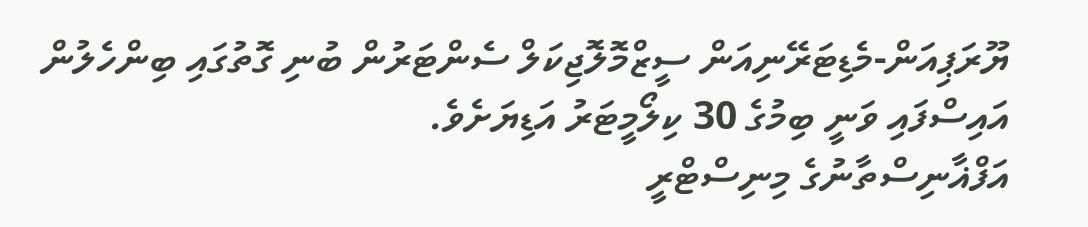ޔޫރަޕިއަން-މެޑިޓަރޭނިއަން ސީޒްމޮލޮޖިކަލް ސެންޓަރުން ބުނި ގޮތުގައި ބިންހެލުން އައިސްފައި ވަނީ ބިމުގެ 30 ކިލޯމީޓަރު އަޑިޔަށެވެ.
އަފްޣާނިސްތާނުގެ މިނިސްޓްރީ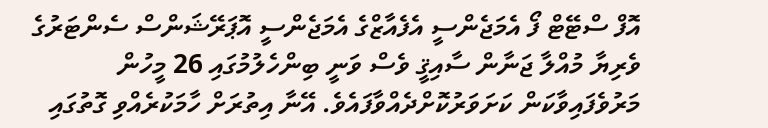އޮފް ސްޓޭޓް ފޯ އެމަޖެންސީ އެފެއާޒްގެ އެމަޖެންސީ އޮޕަރޭޝަންސް ސެންޓަރުގެ ވެރިޔާ މުއްލާ ޖަނާން ސާއިޤީ ވެސް ވަނީ ބިންހެލުމުގައި 26 މީހުން މަރުވެފައިވާކަން ކަށަވަރުކޮށްދެއްވާފައެވެ. އޭނާ އިތުރަށް ހާމަކުރެއްވި ގޮތުގައި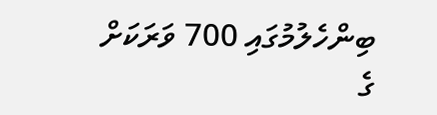ބިންހެލުމުގައި 700 ވަރަކަށް ގެ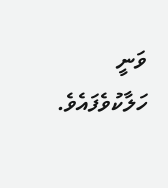ވަނީ ހަލާކުވެފައެވެ.